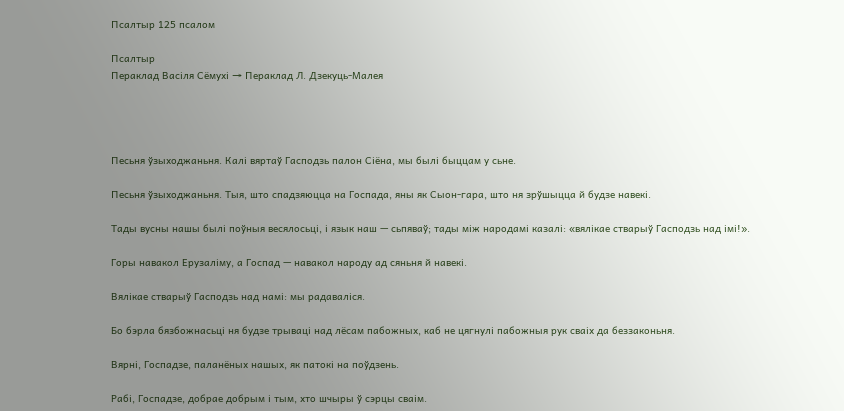Псалтыр 125 псалом

Псалтыр
Пераклад Васіля Сёмухі → Пераклад Л. Дзекуць-Малея




Песьня ўзыходжаньня. Калі вяртаў Гасподзь палон Сіёна, мы былі быццам у сьне.

Песьня ўзыходжаньня. Тыя, што спадзяюцца на Госпада, яны як Сыон-гара, што ня зрўшыцца й будзе навекі.

Тады вусны нашы былі поўныя весялосьці, і язык наш — сьпяваў; тады між народамі казалі: «вялікае стварыў Гасподзь над імі!».

Горы навакол Ерузаліму, а Госпад — навакол народу ад сяньня й навекі.

Вялікае стварыў Гасподзь над намі: мы радаваліся.

Бо бэрла бязбожнасьці ня будзе трываці над лёсам пабожных, каб не цягнулі пабожныя рук сваіх да беззаконьня.

Вярні, Госпадзе, паланёных нашых, як патокі на поўдзень.

Рабі, Госпадзе, добрае добрым і тым, хто шчыры ў сэрцы сваім.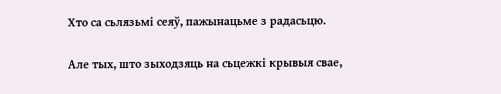Хто са сьлязьмі сеяў, пажынацьме з радасьцю.

Але тых, што зыходзяць на сьцежкі крывыя свае,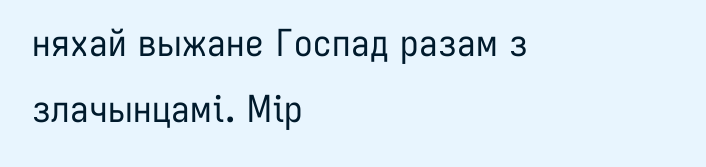няхай выжане Госпад разам з злачынцамі. Мір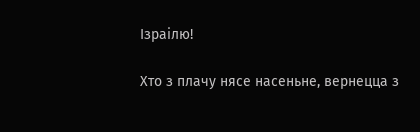Ізраілю!

Хто з плачу нясе насеньне, вернецца з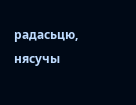радасьцю, нясучы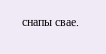снапы свае.